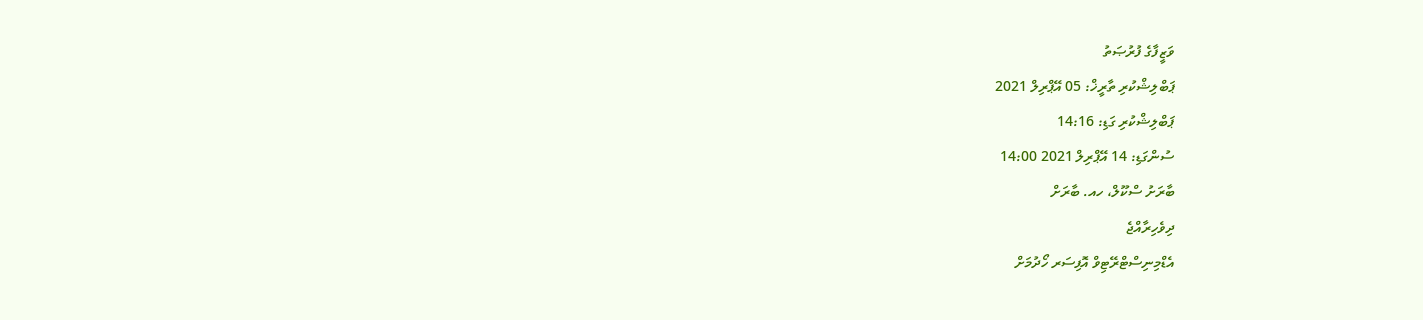ވަޒީފާގެ ފުރުޞަތު
ޕަބްލިޝްކުރި ތާރީޚް: 05 އޭޕްރިލް 2021
ޕަބްލިޝްކުރި ގަޑި: 14:16
ސުންގަޑި: 14 އޭޕްރިލް 2021 14:00
ބާރަށު ސްކޫލް، ހއ. ބާރަށް
ދިވެހިރާއްޖެ
އެޑްމިނިސްޓްރޭޓިވް އޮފިސަރ ހޯދުމަށް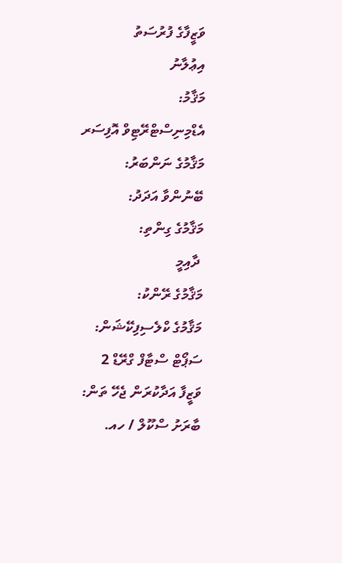ވަޒީފާގެ ފުރުސަތު
އިޢުލާނު
މަޤާމު:
އެޑްމިނިސްޓްރޭޓިވް އޮފިސަރ
މަޤާމުގެ ނަންބަރު:
ބޭނުންވާ އަދަދު:
މަޤާމުގެ ގިންތި:
 ދާއިމީ
މަޤާމުގެ ރޭންކު:
މަޤާމުގެ ކްލެސިފިކޭޝަން:
ސަޕޯޓް ސްޓާފް ގްރޭޑް 2
ވަޒީފާ އަދާކުރަން ޖެހޭ ތަން:
ބާރަށު ސްކޫލް / ހއ.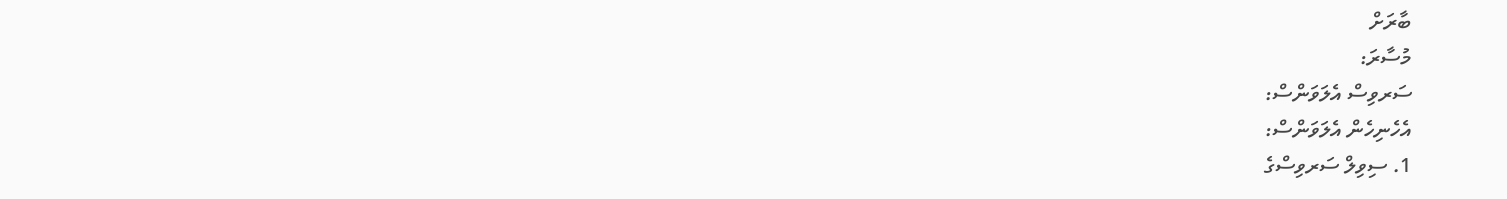ބާރަށް
މުސާރަ:
ސަރވިސް އެލަވަންސް:
އެހެނިހެން އެލަވަންސް:
1. ސިވިލް ސަރވިސްގެ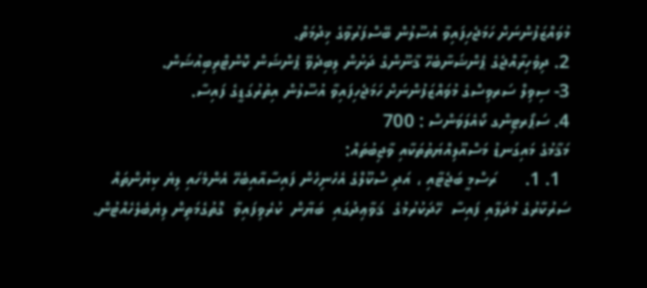މުވައްޒަފުންނަށް ހަމަޖެހިފައިވާ އުސޫލުން ބޭސްފަރުވާގެ ޚިދުމަތް.
2. ދިވެހިރާއްޖެގެ ޕެންޝަނާބެހޭ ޤާނޫންގެ ދަށުން ލިބިދެވޭ ޕެންޝަން ކޮންޓްރިބިއުޝަން.
3- ސިވިލް ސަރވިސްގެ މުވައްޒަފުންނަށް ހަމަޖެހިފައިވާ އުސޫލުން އިތުރުގަޑީގެ ފައިސާ.
4. ސަޕޯރޓިންގ ކޯއެލަވަންސް : 700
މަޤާމުގެ މައިގަނޑު މަސްއޫލިއްޔަތުތަކާއި ވާޖިބުތައް:
  1. 1.      ރަސްމީ ބަޖެޓާއި ، އަދި ސްކޫލްގެ އެހެނިހެން ފައިސާއާއިބެހޭ އެންމެހައި ލިޔެ ކިޔުންތައް ސަރުކާރުގެ މުދަލާއި ފައިސާ  ހޭދަކުރުމުގެ  ޤަވާޢިދުގައި  ބަޔާން  ކުރެވިފައިވާ  ގޮތުގެމަތިން ލިޔެބެލެހެއްޓުން.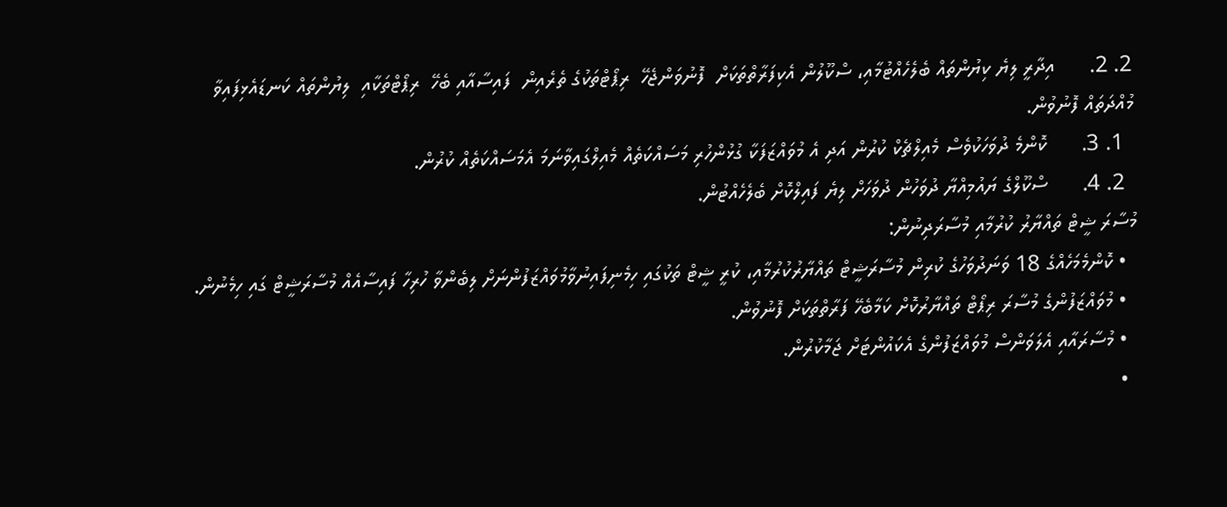2. 2.      އިދާރީ ލިޔެ ކިޔުންތައް ބެލެހެއްޓުމާއި، ސްކޫލުން އެކިފަރާތްތަކަށް  ފޮނުވަންޖެހޭ  ރިޕޯޓްތަކުގެ ތެރެއިން  ފައިސާއާއި ބެހޭ  ރިޕޯޓްތަކާއި  ލިޔުންތައް ކަނޑައެޅިފައިވާ މުއްދަތައް ފޮނުވުން.
  1. 3.      ކޮންމެ ދުވަހަކުވެސް މެއިލްޗެކް ކުރުން އަދި އެ މުވައްޒަފަކާ ގުޅުންހުރި މަސައްކަތެއް މެއިލްގައިވާނަމަ އެމަސައްކަތެއް ކުރުން.
  2. 4.      ސްކޫލްގެ ޔައުމިއްޔާ ދުވަހުން ދުވަހަށް ލިޔެ ފައިލްކޮށް ބެލެހެއްޓުން.
މުސާރަ ޝީޓް ތައްޔާރު ކުރުމާއި މުސާރަދިނުން:
  • ކޮންމެމަހެއްގެ 18 ވަނަދުވަހުގެ ކުރިން މުސާރަޝީޓް ތައްޔާރުކުރުމާއި، ކުރީ ޝީޓް ތަކުގައި ހިމެނިފައިނުވާމުވައްޒަފުންނަށް ލިބެންވާ ހުރިހާ ފައިސާއެއް މުސާރަޝީޓް ގައި ހިމެނުން.
  • މުވައްޒަފުންގެ މުސާރަ ރިޕޯޓް ތައްޔާރުކޮށް ކަމާބެހޭ ފަރާތްތަކަށް ފޮނުވުން.
  • މުސާރައާއި އެލަވަންސް މުވައްޒަފުންގެ އެކައުންޓަށް ޖަމާކުރުން.
  •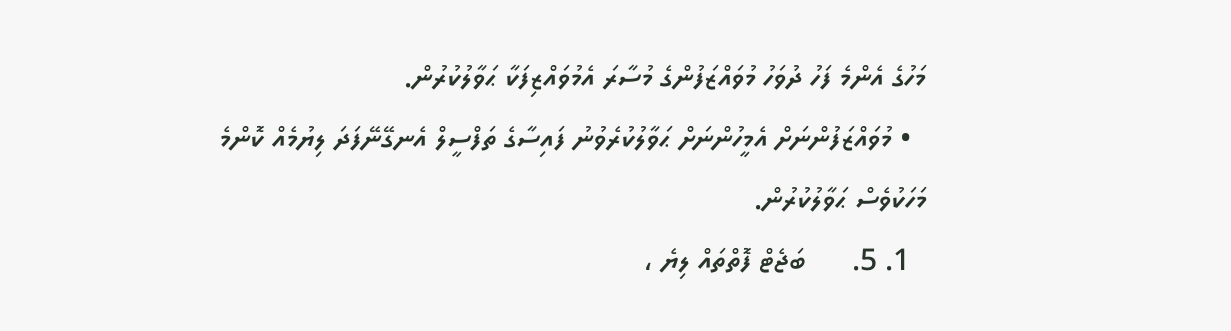މަހުގެ އެންމެ ފަހު ދުވަހު މުވައްޒަފުންގެ މުސާރަ އެމުވައްޒިފަކާ ޙަވާލުކުރުން.
  • މުވައްޒަފުންނަށް އެމީހުންނަށް ޙަވާލުކުރެވުނު ފައިސާގެ ތަފްސީލް އެނގޭނޭފަދަ ލިޔުމެއް ކޮންމެ މަހަކުވެސް ޙަވާލުކުރުން.
  1. 5.      ބަޖެޓް ފޮތްތައް ލިޔެ ،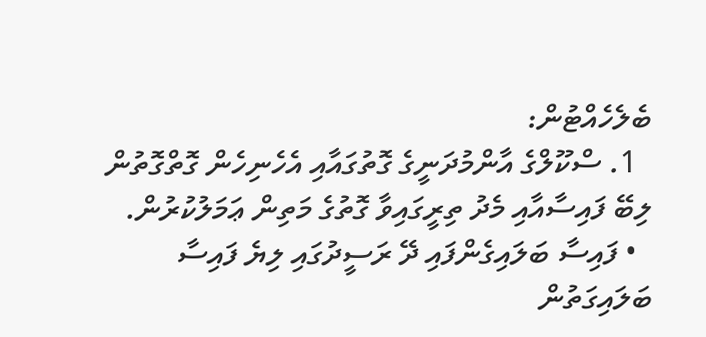ބެލެހެއްޓުން:
  1. ސްކޫލްގެ އާންމުދަނީގެ ގޮތުގައާއި އެހެނިހެން ގޮތްގޮތުން ލިބޭ ފައިސާއާއި މެދު ތިރީގައިވާ ގޮތުގެ މަތިން ޢަމަލުކުރުން.
  • ފައިސާ ބަލައިގެންފައި ދޭ ރަސީދުގައި ލިޔެ ފައިސާ ބަލައިގަތުން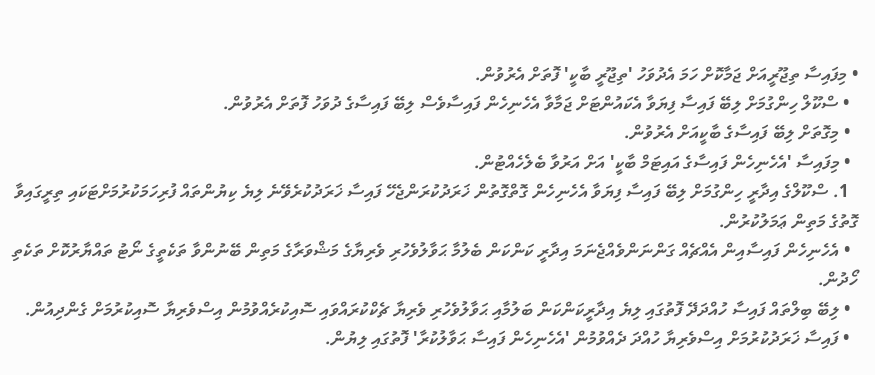• މިފައިސާ ތިޖޫރީއަށް ޖަމާކޮށް ހަމަ އެދުވަހު 'ތިޖޫރީ ބާކީ' ފޮތަށް އެރުވުން.
  • ސްކޫލް ހިންގުމަށް ލިބޭ ފައިސާ ފިޔަވާ އެކައުންޓަށް ޖަމާވާ އެހެނިހެން ފައިސާވެސް ލިބޭ ފައިސާގެ ދުވަހު ފޮތަށް އެރުވުން.
  • މިގޮތަށް ލިބޭ ފައިސާގެ ބާކީއަށް އެރުވުން.
  • މިފައިސާ 'އެހެނިހެން ފައިސާގެ އައިޓަމް ބާކީ' އަށް އަރުވާ ބެލެހެއްޓުން.
  1. ސްކޫލްގެ އިދާރީ ހިންގުމަށް ލިބޭ ފައިސާ ފިޔަވާ އެހެނިހެން ގޮތްގޮތުން ޚަރަދުކުރަންޖެހޭ ފައިސާ ޚަރަދުކުރެވޭނެ ލިޔެ ކިޔުންތައް ފުރިހަމަކުރުމަށްޓަކައި ތިރީގައިވާ ގޮތުގެ މަތިން ޢަމަލުކުރުން.
  • އެހެނިހެން ފައިސާއިން އެއްޗެއް ގަންނަންވެއްޖެނަމަ އިދާރީ ކަންކަން ބެލުމާ ޙަވާލުވެހުރި ވެރިޔާގެ މަޝްވަރާގެ މަތިން ބޭނުންވާ ތަކެތީގެ ނޯޓު ތައްޔާރުކޮށް ތަކެތި ހޯދުން.
  • ލިބޭ ބިލްތައް ފައިސާ ހުއްދަދޭ ފޮތުގައި ލިޔެ އިދާރީކަންކަން ބަލުމާއި ޙަވާލުވެހުރި ވެރިޔާ ޗެކްކުރައްވައި ސޮއިކުރެއްވުމުން އިސްވެރިޔާ ސޮއިކުރުމަށް ގެންދިއުން.
  • ފައިސާ ޚަރަދުކުރުމަށް އިސްވެރިޔާ ހުއްދަ ދެއްވުމުން 'އެހެނިހެން ފައިސާ ޙަވާލުކުރާ' ފޮތުގައި ލިޔުން.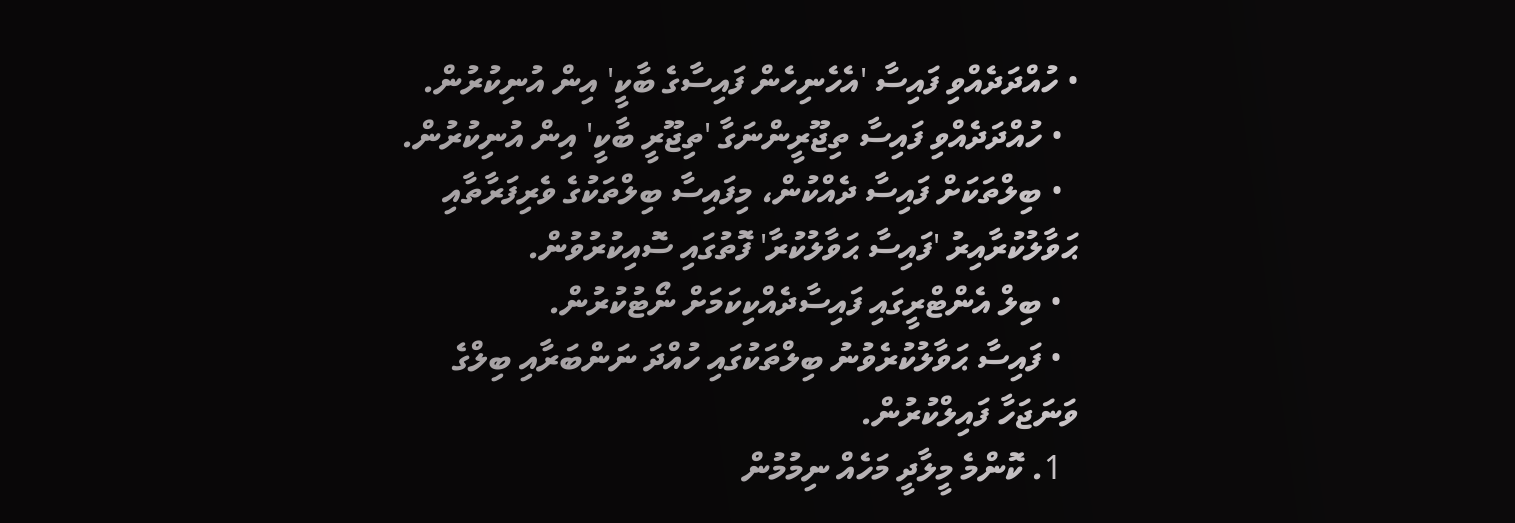• ހުއްދަދެއްވި ފައިސާ 'އެހެނިހެން ފައިސާގެ ބާކީ' އިން އުނިކުރުން.
  • ހުއްދަދެއްވި ފައިސާ ތިޖޫރީންނަގާ 'ތިޖޫރީ ބާކީ' އިން އުނިކުރުން.
  • ބިލްތަކަށް ފައިސާ ދެއްކުން، މިފައިސާ ބިލްތަކުގެ ވެރިފަރާތާއި ޙަވާލުކުރާއިރު 'ފައިސާ ޙަވާލުކުރާ' ފޮތުގައި ސޮއިކުރުވުން.
  • ބިލް އެންޓްރީގައި ފައިސާދެއްކިކަމަށް ނޯޓުކުރުން.
  • ފައިސާ ޙަވާލުކުރެވުނު ބިލްތަކުގައި ހުއްދަ ނަންބަރާއި ބިލްގެ ވަނަޖަހާ ފައިލްކުރުން.
  1. ކޮންމެ މީލާދީ މަހެއް ނިމުމުން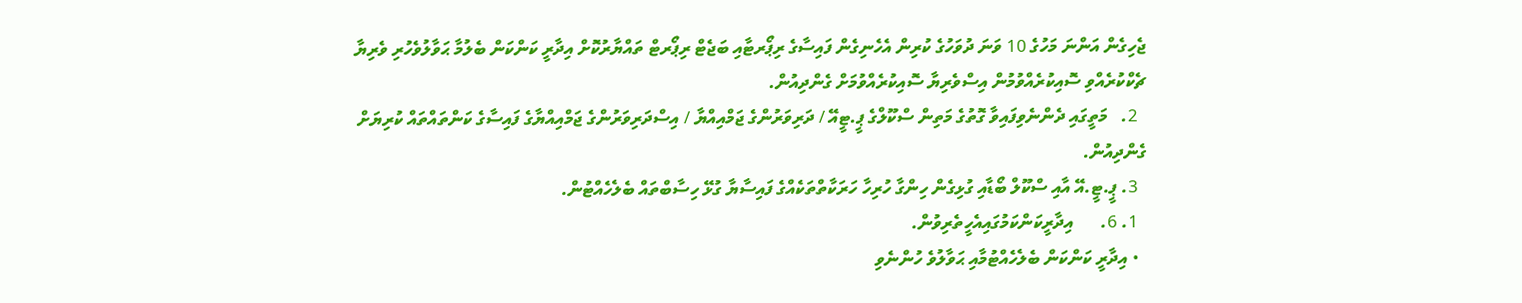ޖެހިގެން އަންނަ މަހުގެ 10 ވަނަ ދުވަހުގެ ކުރިން އެހެނިގެން ފައިސާގެ ރިޕޯރޓާއި ބަޖެޓް ރިޕޯރޓް ތައްޔާރުކޮށް އިދާރީ ކަންކަން ބެލުމާ ޙަވާލުވެހުރި ވެރިޔާ ޗެކްކުރެއްވި ސޮއިކުރެއްވުމުން އިސްވެރިޔާ ސޮއިކުރެއްވުމަށް ގެންދިއުން.
  2.   މަތީގައި ދެންނެވިފައިވާ ގޮތުގެ މަތިން ސްކޫލްގެ ޕީ.ޓީއޭ / ދަރިވަރުންގެ ޖަމްއިއްޔާ / އިސްދަރިވަރުންގެ ޖަމްއިއްޔާގެ ފައިސާގެ ކަންތައްތައް ކުރިޔަށް ގެންދިއުން.
  3. ޕީ.ޓީ.އޭ އާއި ސްކޫލް ބޯޑާއި ގުޅިގެން ހިންގާ ހުރިހާ ހަރަކާތްތަކެއްގެ ފައިސާޔާ ގުޅޭ ހިސާބްތައް ބެލެހެއްޓުން.
  1. 6.      އިދާރީކަންކަމުގައިއެހީތެރިވުން.
  • އިދާރީ ކަންކަން ބެލެހެއްޓުމާއި ޙަވާލުވެ ހުންނެވި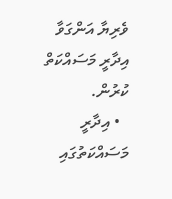ވެރިޔާ އަންގަވާ އިދާރީ މަސައްކަތް ކުރުން.
  • އިދާރީ މަސައްކަތުގައި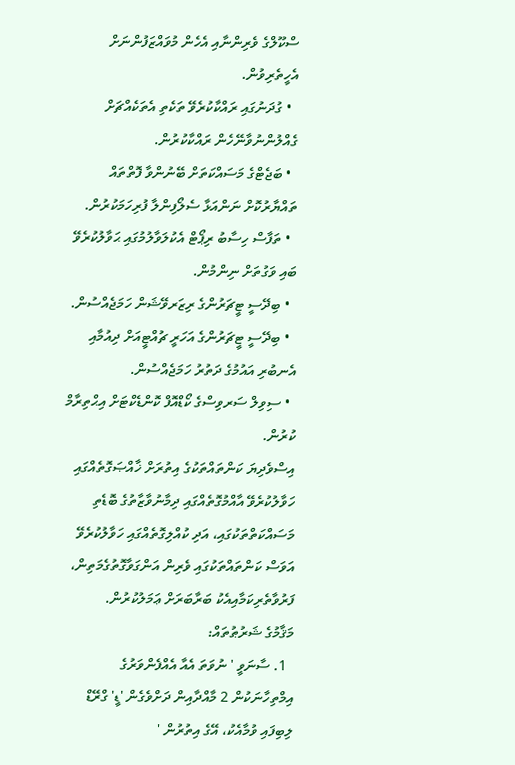ސްކޫލްގެ ވެރިންނާއި އެހެން މުވައްޒަފުންނަށް އެހީތެރިވުން.
  • ގުދަނުގައި ރައްކާކުރެވޭ ތަކެތި އެތަކެއްޗަށް ގެއްލުންނުވާނޭހެން ރައްކާކުރުން.
  • ބަޖެޓްގެ މަސައްކަތަށް ބޭނުންވާ ފޮތްތައް ތައްޔާރުކޮށް ނަންއަޅާ ސެލޯފިންލާ ފުރިހަމަކުރުން.
  • ތަފާސް ހިސާބު ރިޕޯޓް އެކުލަވާލުމުގައި ޙަވާލުކުރެވޭ ބައި ވަގުތަށް ނިންމުން.
  • ބިދޭސީ ޓީޗަރުންގެ ރިޒަރވޭޝަން ހަމަޖެއްސުން.
  • ބިދޭސީ ޓީޗަރުންގެ އަހަރީ ޗުއްޓީއަށް ދިއުމާއި އެނބުރި އައުމުގެ ދަތުރު ހަމަޖެއްސުން.
  • ސިވިލް ސަރވިސްގެ ކޯޑްއޮފް ކޮންޑެކްޓަށް އިޙްތިރާމް ކުރުން.
އިސްވެދިޔަ ކަންތައްތަކުގެ އިތުރަށް ޚާއްޞަގޮތެއްގައި ހަވާލުކުރެވޭ އާއްމުގޮތެއްގައި ދިމާނުވާޒާތުގެ ބޮޑެތި މަސައްކަތްތަކުގައި، އަދި ކުއްލިގޮތެއްގައި ހަވާލުކުރެވޭ އަވަސް ކަންތައްތަކުގައި ވެރިން އަންގަވާގޮތުގެމަތިން، ފަރުވާތެރިކަމާއިއެކު ބަރާބަރަށް ޢަމަލުކުރުން.
މަޤާމުގެ ޝަރުޠުތައް:
  1. ސާނަވީ ' ނުވަތަ އެއާ އެއްފެންވަރުގެ އިމްތިހާނަކުން 2 މާއްދާއިން ދަށްވެގެން 'ޑީ' ގްރޭޑް ލިބިފައި ވުމާއެކު، އޭގެ އިތުރުން '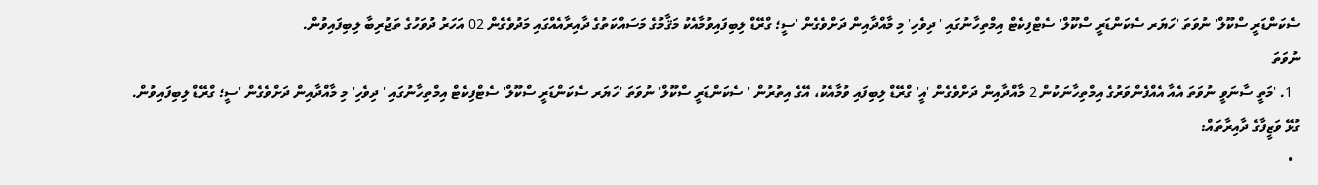ސެކަންޑަރީ ސްކޫލް' ނުވަތަ 'ހަޔަރ ސެކަންޑަރީ ސްކޫލް' ސެޓްފިކެޓް އިމްތިހާނުގައި ' ދިވެހި' މި މާއްދާއިން ދަށްވެގެން 'ސީ؛ ގްރޭޑް ލިބިފައިވުމާއެކު މަޤާމުގެ މަސައްކަތުގެ ދާއިރާއެއްގައި މަދުވެގެން 02 އަހަރު ދުވަހުގެ ތަޖުރިބާ ލިބިފައިވުން.
ނުވަތަ
  1. 'މަތީ ސާނަވީ ނުވަތަ އެއާ އެއްފެންވަރުގެ އިމްތިހާނަކުން 2 މާއްދާއިން ދަށްވެގެން 'އީ' ގްރޭޑް ލިބިފައި ވުމާއެކު، އޭގެ އިތުރުން ' ސެކަންޑަރީ ސްކޫލް' ނުވަތަ 'ހަޔަރ ސެކަންޑަރީ ސްކޫލް' ސެޓްފިކެޓް އިމްތިހާނުގައި ' ދިވެހި' މި މާއްދާއިން ދަށްވެގެން 'ސީ؛ ގްރޭޑް ލިބިފައިވުން.
ގުޅޭ ވަޒީފާގެ ދާއިރާތައް:
  •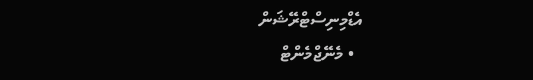އެޑްމިނިސްޓްރޭޝަން
  • މެނޭޖްމެންޓް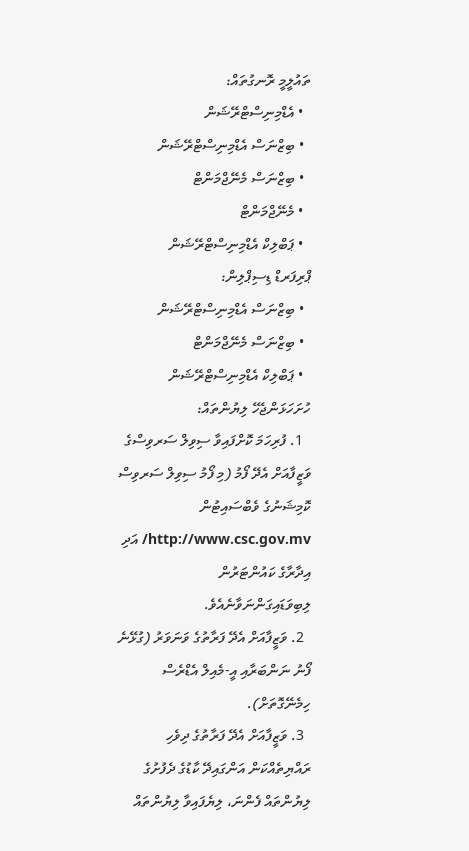ތައުލީމީ ރޮނގުތައް:
  • އެޑްމިނިސްޓްރޭޝަން
  • ބިޒްނަސް އެޑްމިނިސްޓްރޭޝަން
  • ބިޒްނަސް މެނޭޖްމަންޓް
  • މެނޭޖްމަންޓް
  • ޕަބްލިކް އެޑްމިނިސްޓްރޭޝަން
ޕްރިފަރޑް ޑިސިޕްލިން:
  • ބިޒްނަސް އެޑްމިނިސްޓްރޭޝަން
  • ބިޒްނަސް މެނޭޖްމަންޓް
  • ޕަބްލިކް އެޑްމިނިސްޓްރޭޝަން
ހުށަހަޅަންޖެހޭ ލިޔުންތައް:
  1. ފުރިހަމަ ކޮށްފައިވާ ސިވިލް ސަރވިސްގެ ވަޒީފާއަށް އެދޭ ފޯމު (މި ފޯމު ސިވިލް ސަރވިސް ކޮމިޝަނުގެ ވެބްސައިޓުން http://www.csc.gov.mv/ އަދި އިދާރާގެ ކައުންޓަރުން ލިބިވަޑައިގަންނަވާނެއެވެ.
  2. ވަޒީފާއަށް އެދޭ ފަރާތުގެ ވަނަވަރު (ގުޅޭނެ ފޯނު ނަންބަރާއި އީ-މެއިލް އެޑްރެސް ހިމެނޭގޮތަށް).
  3. ވަޒީފާއަށް އެދޭ ފަރާތުގެ ދިވެހި ރައްޔިތެއްކަން އަންގައިދޭ ކާޑުގެ ދެފުށުގެ ލިޔުންތައް ފެންނަ، ލިޔެފައިވާ ލިޔުންތައް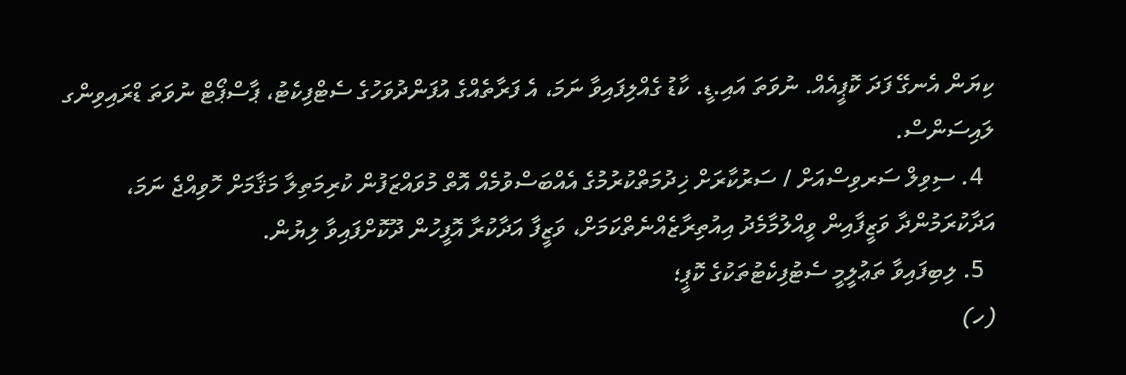ކިޔަން އެނގޭ ފަދަ ކޮޕީއެއް. ނުވަތަ އައި.ޑީ. ކާޑު ގެއްލިފައިވާ ނަމަ، އެ ފަރާތެއްގެ އުފަންދުވަހުގެ ސެޓްފިކެޓު، ޕާސްޕޯޓް ނުވަތަ ޑްރައިވިންގ ލައިސަންސް.
  4. ސިވިލް ސަރވިސްއަށް / ސަރުކާރަށް ޚިދުމަތްކުރުމުގެ އެއްބަސްވުމެއް އޮތް މުވައްޒަފުން ކުރިމަތިލާ މަޤާމަށް ހޮވިއްޖެ ނަމަ، އަދާކުރަމުންދާ ވަޒީފާއިން ވީއްލުމާމެދު އިއުތިރާޒެއްނެތްކަމަށް، ވަޒީފާ އަދާކުރާ އޮފީހުން ދޫކޮށްފައިވާ ލިޔުން.
  5. ލިބިފައިވާ ތަޢުލީމީ ސެޓުފިކެޓުތަކުގެ ކޮޕީ؛
(ހ)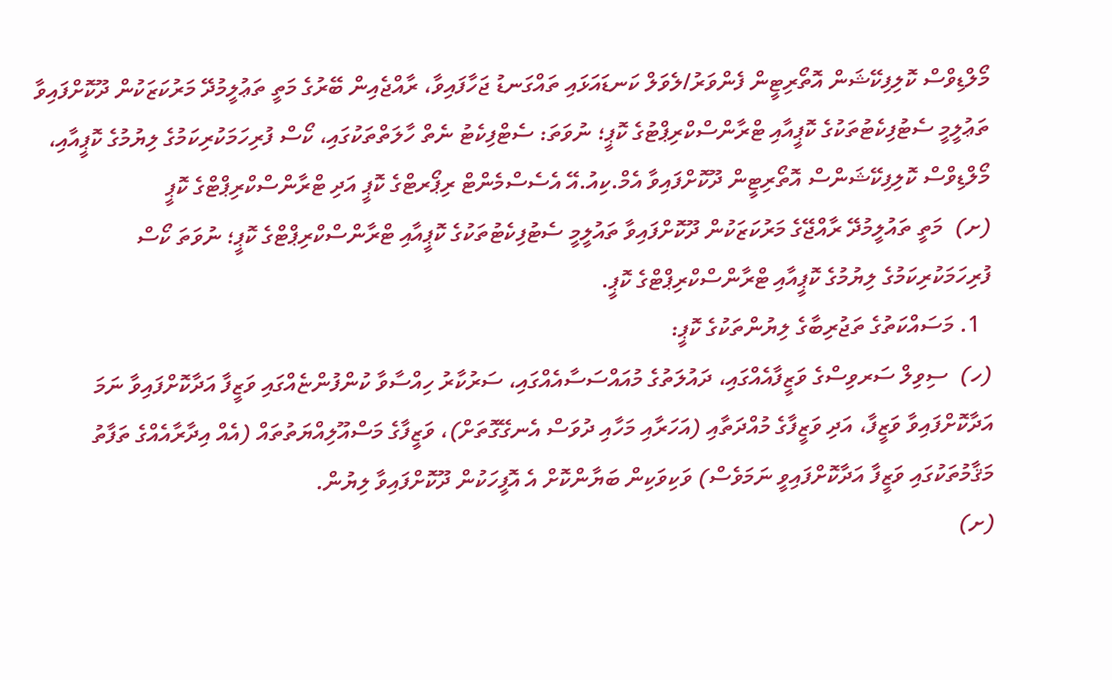މޯލްޑިވްސް ކޮލިފިކޭޝަން އޮތޯރިޓީން ފެންވަރު/ލެވަލް ކަނޑައަޅައި ތައްގަނޑު ޖަހާފައިވާ، ރާއްޖެއިން ބޭރުގެ މަތީ ތަޢުލީމުދޭ މަރުކަޒަކުން ދޫކޮށްފައިވާ ތަޢުލީމީ ސެޓުފިކެޓުތަކުގެ ކޮޕީއާއި ޓްރާންސްކްރިޕްޓުގެ ކޮޕީ؛ ނުވަތަ: ސެޓްފިކެޓު ނެތް ހާލަތްތަކުގައި، ކޯސް ފުރިހަމަކުރިކަމުގެ ލިޔުމުގެ ކޮޕީއާއި، މޯލްޑިވްސް ކޮލިފިކޭޝަންސް އޮތޯރިޓީން ދޫކޮށްފައިވާ އެމް.ކިއު.އޭ އެސެސްމެންޓް ރިޕޯރޓްގެ ކޮޕީ އަދި ޓްރާންސްކްރިޕްޓްގެ ކޮޕީ
(ށ)  މަތީ ތައުލީމުދޭ ރާއްޖޭގެ މަރުކަޒަކުން ދޫކޮށްފައިވާ ތައުލީމީ ސެޓުފިކެޓުތަކުގެ ކޮޕީއާއި ޓްރާންސްކްރިޕްޓްގެ ކޮޕީ؛ ނުވަތަ ކޯސް ފުރިހަމަކުރިކަމުގެ ލިޔުމުގެ ކޮޕީއާއި ޓްރާންސްކްރިޕްޓްގެ ކޮޕީ.
  1. މަސައްކަތުގެ ތަޖުރިބާގެ ލިޔުންތަކުގެ ކޮޕީ:
(ހ)  ސިވިލް ސަރވިސްގެ ވަޒީފާއެއްގައި، ދައުލަތުގެ މުއައްސަސާއެއްގައި، ސަރުކާރު ހިއްސާވާ ކުންފުންޏެއްގައި ވަޒީފާ އަދާކޮށްފައިވާ ނަމަ އަދާކޮށްފައިވާ ވަޒީފާ، އަދި ވަޒީފާގެ މުއްދަތާއި (އަހަރާއި މަހާއި ދުވަސް އެނގޭގޮތަށް)، ވަޒީފާގެ މަސްއޫލިއްޔަތުތައް (އެއް އިދާރާއެއްގެ ތަފާތު މަޤާމުތަކުގައި ވަޒީފާ އަދާކޮށްފައިވީ ނަމަވެސް) ވަކިވަކިން ބަޔާންކޮށް އެ އޮފީހަކުން ދޫކޮށްފައިވާ ލިޔުން.
(ށ)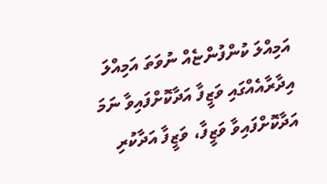އަމިއްލަ ކުންފުންޏެއް ނުވަތަ އަމިއްލަ އިދާރާއެއްގައި ވަޒީފާ އަދާކޮށްފައިވާ ނަމަ އަދާކޮށްފައިވާ ވަޒީފާ، ވަޒީފާ އަދާކުރި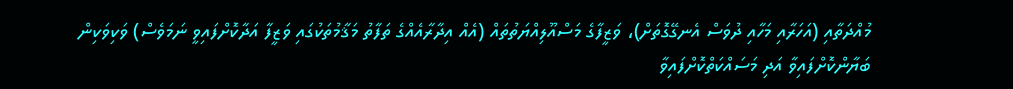މުއްދަތާއި (އަހަރާއި މަހާއި ދުވަސް އެނގޭގޮތަށް)، ވަޒީފާގެ މަސްއޫލިއްޔަތުތައް (އެއް އިދާރާއެއްގެ ތަފާތު މަޤާމުތަކުގައި ވަޒީފާ އަދާކޮށްފައިވީ ނަމަވެސް) ވަކިވަކިން ބަޔާންކޮށްފައިވާ އަދި މަސައްކަތްކޮށްފައިވާ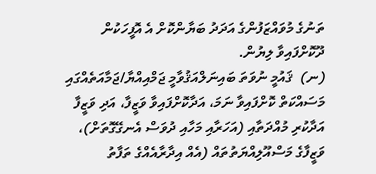ތަނުގެ މުވައްޒަފުންގެ އަދަދު ބަޔާންކޮށް އެ އޮފީހަކުން ދޫކޮށްފައިވާ ލިޔުން.
(ނ)  ޤައުމީ ނުވަތަ ބައިނަލްއަޤުވާމީ ޖަމްއިއްޔާ/ޖަމާއަތެއްގައި މަސައްކަތް ކޮށްފައިވާ ނަމަ، އަދާކޮށްފައިވާ ވަޒީފާ، އަދި ވަޒީފާ އަދާކުރި މުއްދަތާއި (އަހަރާއި މަހާއި ދުވަސް އެނގޭގޮތަށް)، ވަޒީފާގެ މަސްއޫލިއްޔަތުތައް (އެއް އިދާރާއެއްގެ ތަފާތު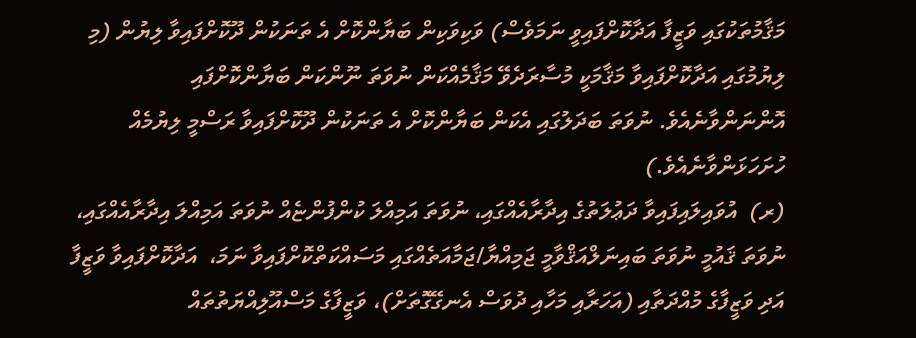މަޤާމުތަކުގައި ވަޒީފާ އަދާކޮށްފައިވީ ނަމަވެސް) ވަކިވަކިން ބަޔާންކޮށް އެ ތަނަކުން ދޫކޮށްފައިވާ ލިޔުން (މި ލިޔުމުގައި އަދާކޮށްފައިވާ މަޤާމަކީ މުސާރަދެވޭ މަޤާމެއްކަން ނުވަތަ ނޫންކަން ބަޔާންކޮށްފައި އޮންނަންވާނެއެވެ. ނުވަތަ ބަދަލުގައި އެކަން ބަޔާންކޮށް އެ ތަނަކުން ދޫކޮށްފައިވާ ރަސްމީ ލިޔުމެއް ހުށަހަޅަންވާނެއެވެ.)
(ރ)  އުވައިލައިފައިވާ ދަޢުލަތުގެ އިދާރާއެއްގައި، ނުވަތަ އަމިއްލަ ކުންފުންޏެއް ނުވަތަ އަމިއްލަ އިދާރާއެއްގައި، ނުވަތަ ޤައުމީ ނުވަތަ ބައިނަލްއަޤްވާމީ ޖަމިއްޔާ/ޖަމާއަތެއްގައި މަސައްކަތްކޮށްފައިވާ ނަމަ،  އަދާކޮށްފައިވާ ވަޒީފާ އަދި ވަޒީފާގެ މުއްދަތާއި (އަހަރާއި މަހާއި ދުވަސް އެނގޭގޮތަށް)، ވަޒީފާގެ މަސްއޫލިއްޔަތުތައް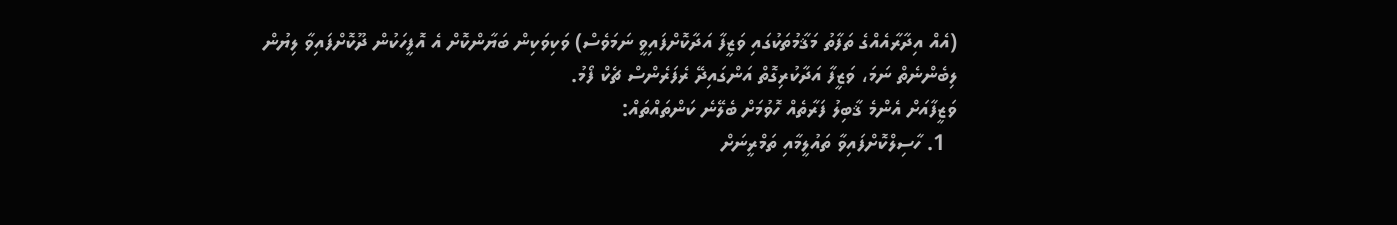(އެއް އިދާރާއެއްގެ ތަފާތު މަޤާމުތަކުގައި ވަޒީފާ އަދާކޮށްފައިވީ ނަމަވެސް) ވަކިވަކިން ބަޔާންކޮށް އެ އޮފީހަކުން ދޫކޮށްފައިވާ ލިޔުން ލިބެންނެތް ނަމަ، ވަޒީފާ އަދާކުރިގޮތް އަންގައިދޭ ރެފަރެންސް ޗެކް ފޯމު.
ވަޒީފާއަށް އެންމެ ޤާބިލު ފަރާތެއް ހޮވުމަށް ބެލޭނެ ކަންތައްތައް:
  1. ހާސިލްކޮށްފައިވާ ތައުލީމާއި ތަމްރީނަށް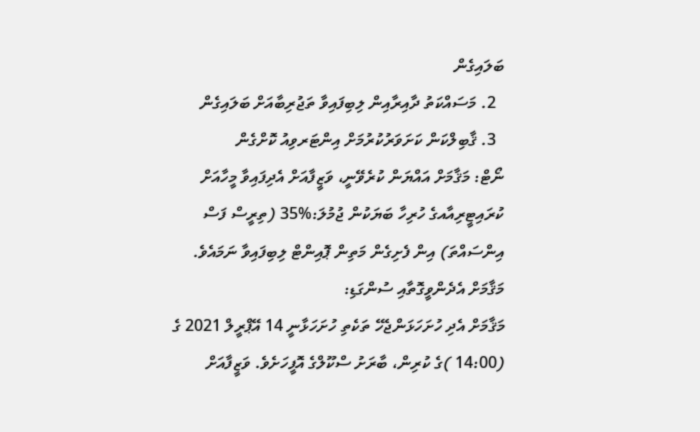ބަލައިގެން
  2. މަސައްކަތު ދާއިރާއިން ލިބިފައިވާ ތަޖުރިބާއަށް ބަލައިގެން
  3. ޤާބިލްކަން ކަށަވަރުކުރުމަށް އިންޓަރވިއު ކޮށްގެން
ނޯޓް: މަޤާމަށް އައްޔަން ކުރެވޭނީ، ވަޒީފާއަށް އެދިފައިވާ މީހާއަށް ކުރައިޓީރިއާއގެ ހުރިހާ ބަޔަކުން ޖުމުލަ:%35 (ތިރީސް ފަސް އިންސައްތަ) އިން ފެށިގެން މަތިން ޕޮއިންޓް ލިބިފައިވާ ނަމައެވެ.
މަޤާމަށް އެދެންވީގޮތާއި ސުންގަޑި:
މަޤާމަށް އެދި ހުށަހަޅަންޖެހޭ ތަކެތި ހުށަހަޅާނީ 14 އޭޕްރީލް 2021 ގެ (14:00 )ގެ ކުރިން، ބާރަށު ސްކޫލްގެ އޮފީހަށެވެ. ވަޒީފާއަށް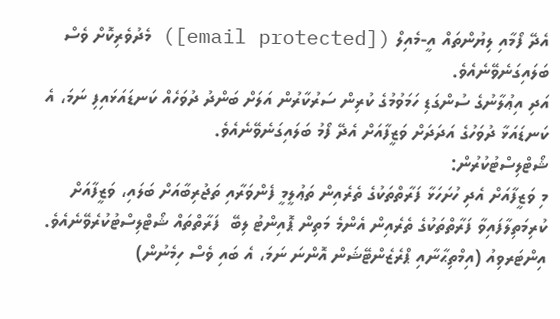އެދޭ ފޯމާއި ލިޔުންތައް އީ-މެއިލް ([email protected]) މެދުވެރިކޮށް ވެސް ބަލައިގަނެވޭނެއެވެ.
އަދި އިޢުލާނުގެ ސުންގަޑި ހަމަވުމުގެ ކުރިން ސަރުކާރުން އަލަށް ބަންދު ދުވަހެއް ކަނޑައަޅައިފި ނަމަ، އެ ކަނޑައަޅާ ދުވަހުގެ އަދަދަށް ވަޒީފާއަށް އެދޭ ފޯމު ބަލައިގަނެވޭނެއެވެ.
ޝޯޓްލިސްޓުކުރުން:
މި ވަޒީފާއަށް އެދި ހުށަހަޅާ ފަރާތްތަކުގެ ތެރެއިން ތަޢުލީމީ ފެންވަރާއި ތަޖުރިބާއަށް ބަލައި، ވަޒީފާއަށް ކުރިމަތިލާފައިވާ ފަރާތްތަކުގެ ތެރެއިން އެންމެ މަތިން ޕޮއިންޓު ލިބޭ  ފަރާތްތައް ޝޯޓްލިސްޓުކުރެވޭނެއެވެ.
އިންޓަރވިއު (އިމްތިޙާނާއި ޕްރެޒެންޓޭޝަން އޮންނަ ނަމަ، އެ ބައި ވެސް ހިމެނުން)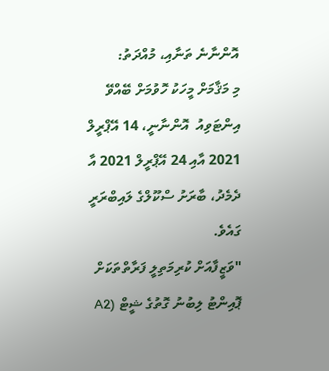އޮންނާނެ ތަނާއި، މުއްދަތު:
މި މަޤާމަށް މީހަކު ހޮވުމަށް ބޭއްވޭ އިންޓަވިއު  އޮންނާނީ، 14 އޭޕްރީލް 2021 އާއި 24 އޭޕްރީލް 2021 އާ ދެމެދު، ބާރަށު ސްކޫލްގެ ލައިބްރަރީ ގައެވެ.
"ވަޒީފާއަށް ކުރިމަތިލީ ފަރާތްތަކަށް ޕޮއިންޓު ލިބުނު ގޮތުގެ ޝީޓް (A2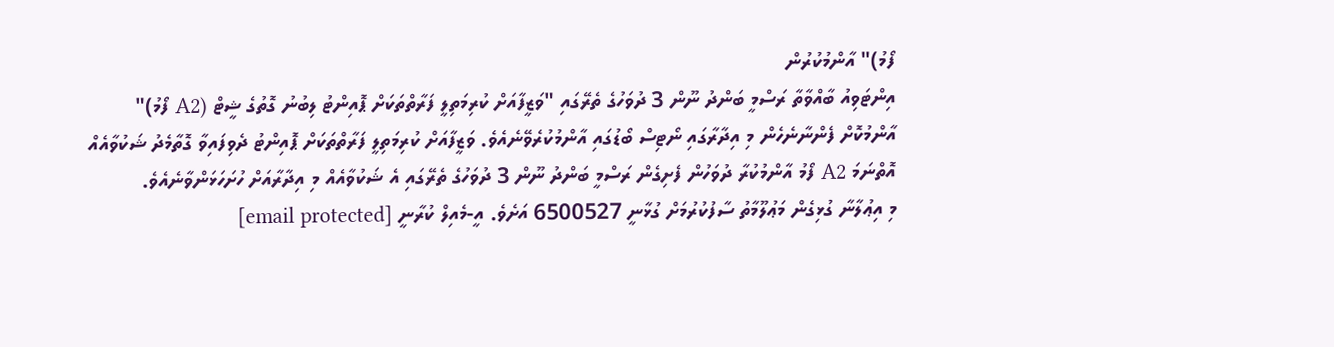ފޯމު)" އާންމުކުރުން
އިންޓަވިއު ބާއްވާތާ ރަސްމީ ބަންދު ނޫން 3 ދުވަހުގެ ތެރޭގައި "ވަޒީފާއަށް ކުރިމަތިލީ ފަރާތްތަކަށް ޕޮއިންޓު ލިބުނު ގޮތުގެ ޝީޓް (A2 ފޯމު)" އާންމުކޮށް ފެންނާނެހެން މި އިދާރާގައި ނޯޓިސް ބޯޑުގައި އާންމުކުރެވޭނެއެވެ. ވަޒީފާއަށް ކުރިމަތިލީ ފަރާތްތަކަށް ޕޮއިންޓު ދެވިފައިވާ ގޮތާމެދު ޝަކުވާއެއް އޮތްނަމަ A2 ފޯމު އާންމުކުރާ ދުވަހުން ފެށިގެން ރަސްމީ ބަންދު ނޫން 3 ދުވަހުގެ ތެރޭގައި އެ ޝަކުވާއެއް މި އިދާރާއަށް ހުށަހަޅަންވާނެއެވެ.
މި އިޢުލާނާ ގުޅިގެން މަޢުލޫމާތު ސާފުކުރުމަށް ގުޅާނީ 6500527 އަށެވެ. އީ-މެއިލް ކުރާނީ [email protected]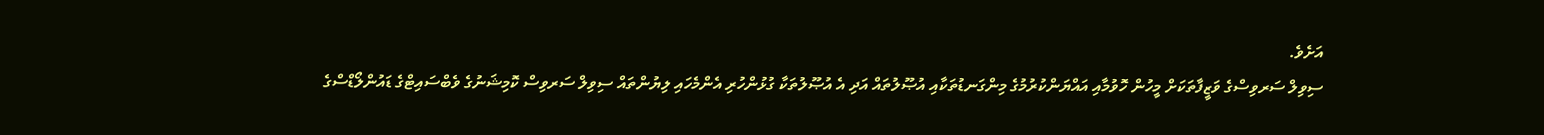އަށެވެ.
ސިވިލް ސަރވިސްގެ ވަޒީފާތަކަށް މީހުން ހޮވުމާއި އައްޔަންކުރުމުގެ މިންގަނޑުތަކާއި އުޞޫލުތައް އަދި އެ އުޞޫލުތަކާ ގުޅުންހުރި އެންމެހައި ލިޔުންތައް ސިވިލް ސަރވިސް ކޮމިޝަނުގެ ވެބްސައިޓްގެ ޑައުންލޯޑްސްގެ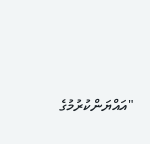"އައްޔަންކުރުމުގެ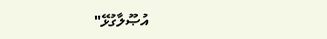އުޞޫލާގުޅޭ"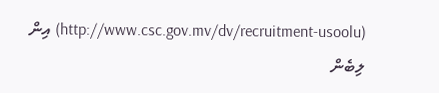(http://www.csc.gov.mv/dv/recruitment-usoolu) އިން ލިބެން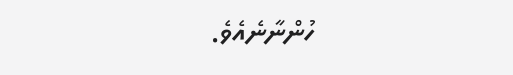ހުންނާނެއެވެ.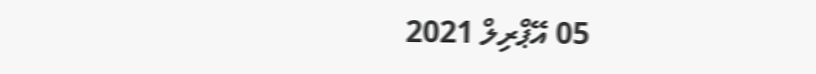05 އޭޕްރިލް 2021